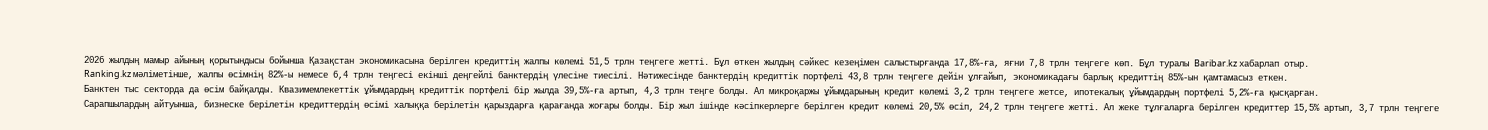2026 жылдың мамыр айының қорытындысы бойынша Қазақстан экономикасына берілген кредиттің жалпы көлемі 51,5 трлн теңгеге жетті. Бұл өткен жылдың сәйкес кезеңімен салыстырғанда 17,8%-ға, яғни 7,8 трлн теңгеге көп. Бұл туралы Baribar.kz хабарлап отыр.
Ranking.kz мәліметінше, жалпы өсімнің 82%-ы немесе 6,4 трлн теңгесі екінші деңгейлі банктердің үлесіне тиесілі. Нәтижесінде банктердің кредиттік портфелі 43,8 трлн теңгеге дейін ұлғайып, экономикадағы барлық кредиттің 85%-ын қамтамасыз еткен.
Банктен тыс секторда да өсім байқалды. Квазимемлекеттік ұйымдардың кредиттік портфелі бір жылда 39,5%-ға артып, 4,3 трлн теңге болды. Ал микроқаржы ұйымдарының кредит көлемі 3,2 трлн теңгеге жетсе, ипотекалық ұйымдардың портфелі 5,2%-ға қысқарған.
Сарапшылардың айтуынша, бизнеске берілетін кредиттердің өсімі халыққа берілетін қарыздарға қарағанда жоғары болды. Бір жыл ішінде кәсіпкерлерге берілген кредит көлемі 20,5% өсіп, 24,2 трлн теңгеге жетті. Ал жеке тұлғаларға берілген кредиттер 15,5% артып, 3,7 трлн теңгеге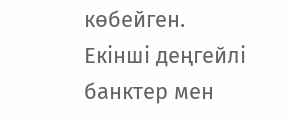көбейген.
Екінші деңгейлі банктер мен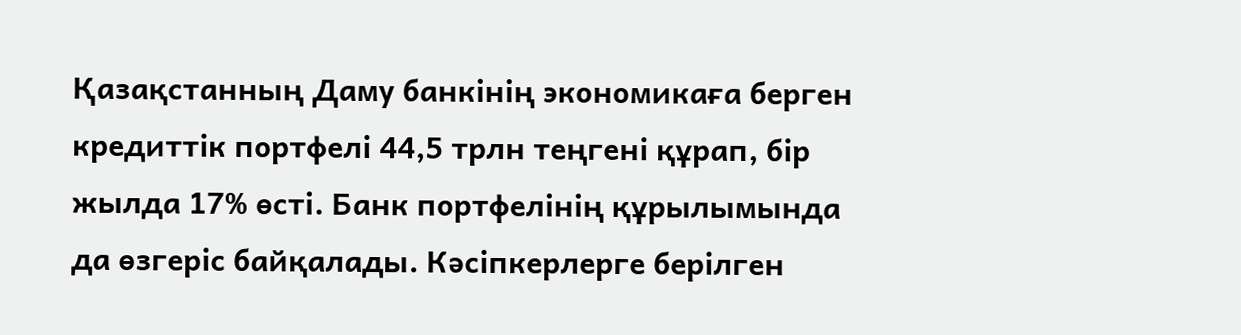Қазақстанның Даму банкінің экономикаға берген кредиттік портфелі 44,5 трлн теңгені құрап, бір жылда 17% өсті. Банк портфелінің құрылымында да өзгеріс байқалады. Кәсіпкерлерге берілген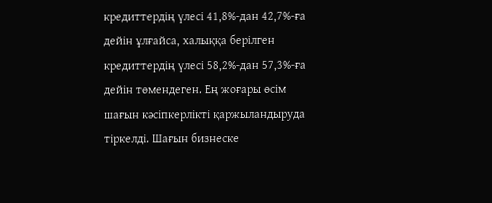кредиттердің үлесі 41,8%-дан 42,7%-ға дейін ұлғайса, халыққа берілген кредиттердің үлесі 58,2%-дан 57,3%-ға дейін төмендеген. Ең жоғары өсім шағын кәсіпкерлікті қаржыландыруда тіркелді. Шағын бизнеске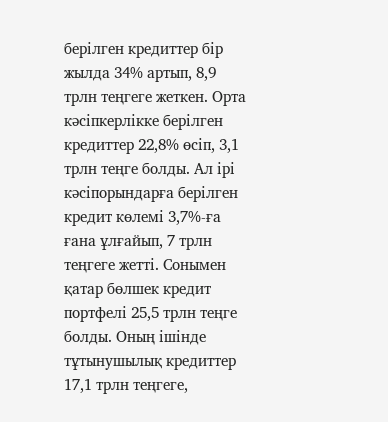берілген кредиттер бір жылда 34% артып, 8,9 трлн теңгеге жеткен. Орта кәсіпкерлікке берілген кредиттер 22,8% өсіп, 3,1 трлн теңге болды. Ал ірі кәсіпорындарға берілген кредит көлемі 3,7%-ға ғана ұлғайып, 7 трлн теңгеге жетті. Сонымен қатар бөлшек кредит портфелі 25,5 трлн теңге болды. Оның ішінде тұтынушылық кредиттер 17,1 трлн теңгеге,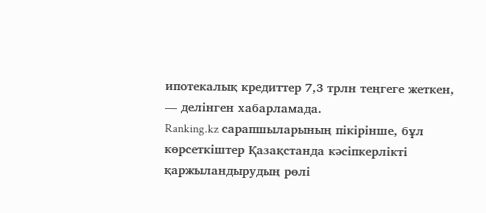ипотекалық кредиттер 7,3 трлн теңгеге жеткен, — делінген хабарламада.
Ranking.kz сарапшыларының пікірінше, бұл көрсеткіштер Қазақстанда кәсіпкерлікті қаржыландырудың рөлі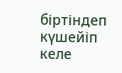біртіндеп күшейіп келе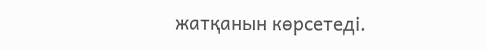жатқанын көрсетеді.